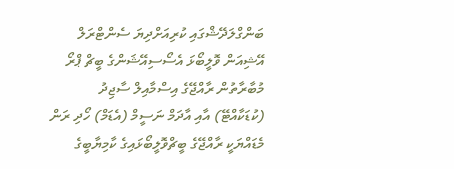ބަންގްލަދޭޝްގައި ކުރިއަށްދިޔަ ސެންޓްރަލް އޭޝިއަން ވޮލީބޯޅަ އެސޯސިއޭޝަންގެ ބީޗް ޕްރޯ މުބާރާތުން ރާއްޖޭގެ އިސްމާއިލް ސާޖިދު (ކުޑަކާއްޓޭ) އާއި އާދަމް ނަސީމް (އެޑަމް) ހޯދި ރަން މެޑައްޔަކީ ރާއްޖޭގެ ބީޗްވޮލީބޯޅައިގެ ކާމިޔާބީގެ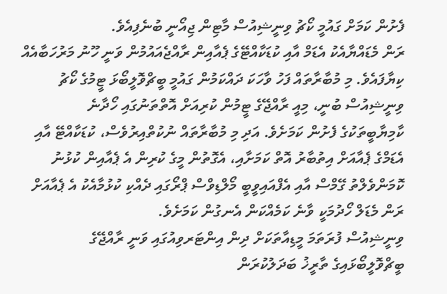ފެށުން ކަމަށް ގައުމީ ކޯޗު ވިނީޝިއުސް މާޓިން ޖިއޯނީ ބުނެފިއެވެ.
ރަން މެޑައްޔާއެކު އެޑަމް އާއި ކުޑަކާއްޓޭގެ ޕެއާއިން ރާއްޖެއައުމުން ވަނީ ހޫނު މަރުހަބާއެއް ކިޔާފައެވެ. މި މުބާރާތައް ފަހު ވާހަކަ ދައްކަމުން ގައުމީ ބީޗްވޮލީބޯޅަ ޓީމުގެ ކޯޗު ވިނީޝިއުސް ބުނީ، މިއީ ރާއްޖޭގެ ޓީމުން ކުރިއަށް އޮތްތަނުގައި ހޯދާނެ ކާމިޔާބީތަކުގެ ފެށުން ކަމަށެވެ. އަދި މި މުބާރާތައް ނުކުތްއިރުވެސް، ކުޑަކާއްޓޭ އާއި އެޑަމްގެ ޕެއާއަށް އިތުބާރު އޮތް ކަމަށާއި، އެގޮތުން މީގެ ކުރިން އެ ޕެއާއިން ކުޅުނު ކޮމަންވެލްތު ގޭމްސް އާއި އެފްއައިވީބީ މޯލްޑިވްސް ޕްރޯގައި ދެއްކި ކުޅުމާއެކު އެ ޕެއާއަށް ރަން މެޑަލް ހޯދުމަކީ ވާނެ ކަމެއްކަން އެނގުން ކަމަށެވެ.
ވިނީޝިއުސް ފުރަތަމަ މީޑިއާތަކަށް ދިން އިންޓަރވިއުގައި ވަނީ ރާއްޖޭގެ ބީޗްވޮލީބޯޅައިގެ ތާރީޚު ބަދަލުކުރަން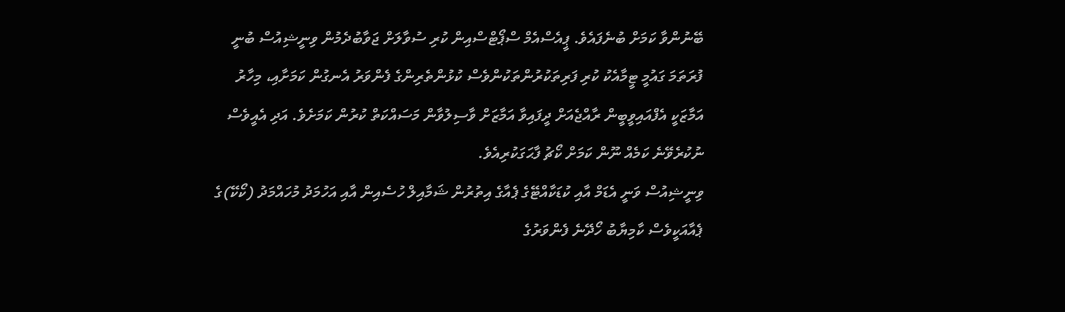ބޭނުންވާ ކަމަށް ބުނެފައެވެ. ޕީއެސްއެމް ސްޕޯޓްސްއިން ކުރި ސުވާލަށް ޖަވާބުދެމުން ވިނީޝިއުސް ބުނީ ފުރަތަމަ ގައުމީ ޓީމާއެކު ކުރި ފަރިތަކުރުންތަކުންވެސް ކުޅުންތެރިންގެ ފެންވަރު އެނގުން ކަމަށާއި، މިހާރު އަމާޒަކީ އެފްއައިވީބީން ރާއްޖެއަށް ދީފައިވާ އަމާޒަށް ވާސިލުވާން މަސައްކަތް ކުރުން ކަމަށެވެ. އަދި އެއީވެސް ނުކުރެވޭނެ ކަމެއް ނޫން ކަމަށް ކޯޗު ފާޙަގަކުރިއެވެ.
ވިނީޝިއުސް ވަނީ އެޑަމް އާއި ކުޑަކާއްޓޭގެ ޕެއާގެ އިތުރުން ޝަމާއިލް ހުސެއިން އާއި އަހުމަދު މުހައްމަދު (ކޯކޭ)ގެ ޕެއާއަކީވެސް ކާމިޔާބު ހޯދޭނެ ފެންވަރުގެ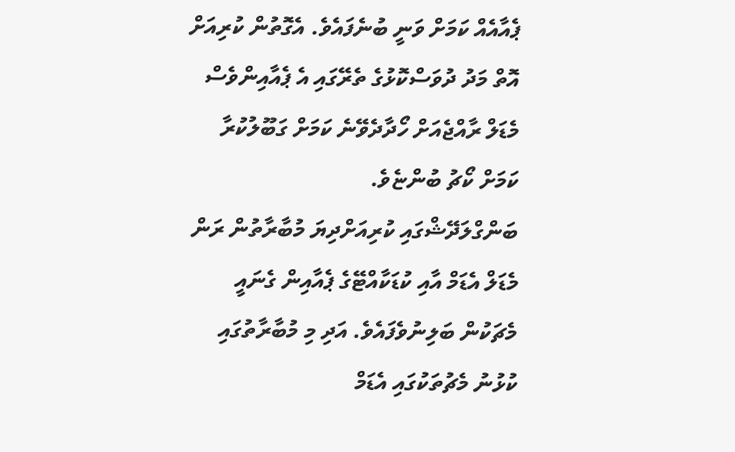ޕެއާއެއް ކަމަށް ވަނީ ބުނެފައެވެ. އެގޮތުން ކުރިއަށް އޮތް މަދު ދުވަސްކޮޅުގެ ތެރޭގައި އެ ޕެއާއިންވެސް މެޑަލް ރާއްޖެއަށް ހޯދާދެވޭނެ ކަމަށް ގަބޫލުކުރާ ކަމަށް ކޯޗު ބުންޏެވެ.
ބަންގްލަދޭޝްގައި ކުރިއަށްދިޔަ މުބާރާތުން ރަން މެޑަލް އެޑަމް އާއި ކުޑަކާއްޓޭގެ ޕެއާއިން ގެނައީ މެޗަކުން ބަލިނުވެފައެވެ. އަދި މި މުބާރާތުގައި ކުޅުނު މެޗުތަކުގައި އެޑަމް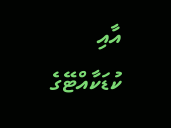އާއި ކުޑަކާއްޓޭގެ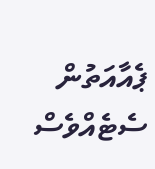ޕެއާއަތުން ސެޓެއްވެސް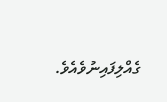ގެއްލިފައިނުވެއެވެ.